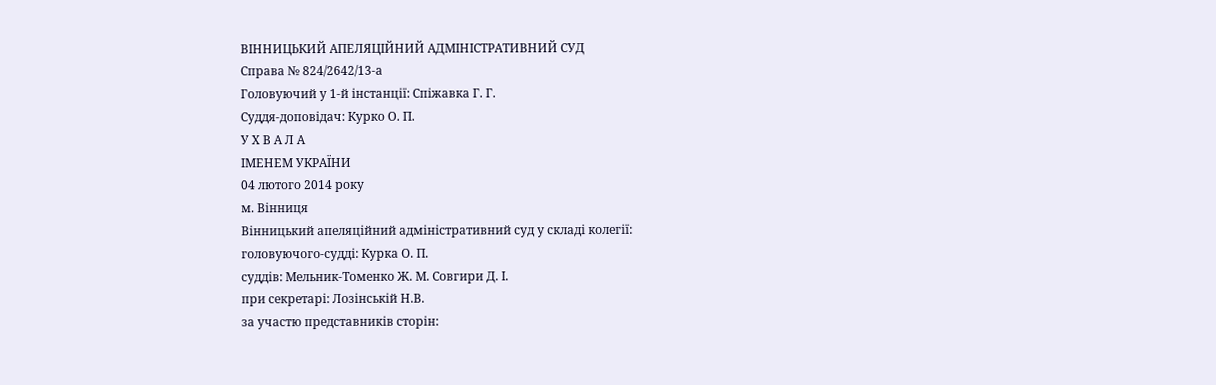ВІННИЦЬКИЙ АПЕЛЯЦІЙНИЙ АДМІНІСТРАТИВНИЙ СУД
Справа № 824/2642/13-а
Головуючий у 1-й інстанції: Спіжавка Г. Г.
Суддя-доповідач: Курко О. П.
У Х В А Л А
ІМЕНЕМ УКРАЇНИ
04 лютого 2014 року
м. Вінниця
Вінницький апеляційний адміністративний суд у складі колегії:
головуючого-судді: Курка О. П.
суддів: Мельник-Томенко Ж. М. Совгири Д. І.
при секретарі: Лозінській Н.В.
за участю представників сторін: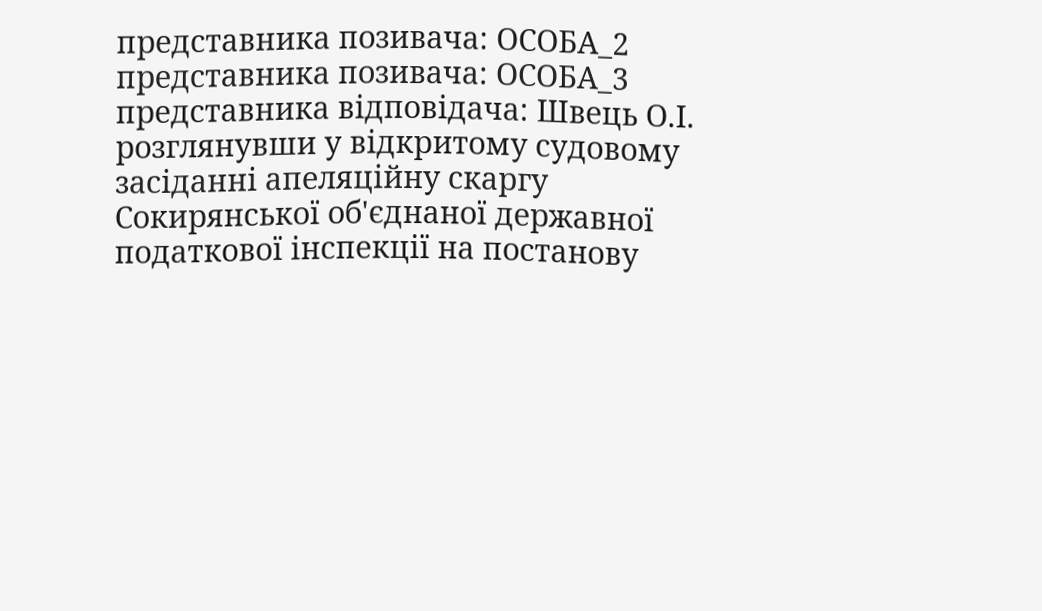представника позивача: ОСОБА_2
представника позивача: ОСОБА_3
представника відповідача: Швець О.І.
розглянувши у відкритому судовому засіданні апеляційну скаргу Сокирянської об'єднаної державної податкової інспекції на постанову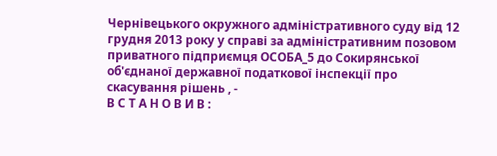Чернівецького окружного адміністративного суду від 12 грудня 2013 року у справі за адміністративним позовом приватного підприємця ОСОБА_5 до Сокирянської об'єднаної державної податкової інспекції про скасування рішень , -
В С Т А Н О В И В :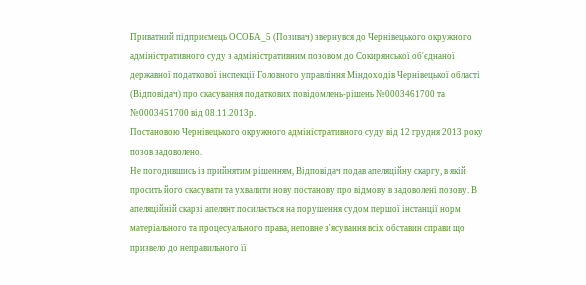Приватний підприємець ОСОБА_5 (Позивач) звернувся до Чернівецького окружного адміністративного суду з адміністративним позовом до Сокирянської об'єднаної державної податкової інспекції Головного управління Міндоходів Чернівецької області (Відповідач) про скасування податкових повідомлень-рішень №0003461700 та №0003451700 від 08.11.2013р.
Постановою Чернівецького окружного адміністративного суду від 12 грудня 2013 року позов задоволено.
Не погодившись із прийнятим рішенням, Відповідач подав апеляційну скаргу, в якій просить його скасувати та ухвалити нову постанову про відмову в задоволені позову. В апеляційній скарзі апелянт посилається на порушення судом першої інстанції норм матеріального та процесуального права, неповне з'ясування всіх обставин справи що призвело до неправильного її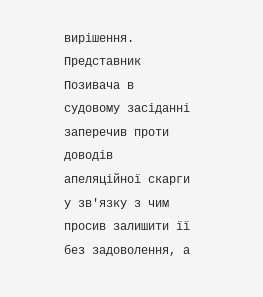вирішення.
Представник Позивача в судовому засіданні заперечив проти доводів апеляційної скарги у зв'язку з чим просив залишити її без задоволення, а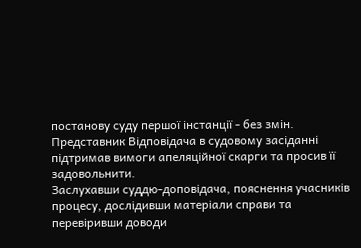постанову суду першої інстанції - без змін.
Представник Відповідача в судовому засіданні підтримав вимоги апеляційної скарги та просив її задовольнити.
Заслухавши суддю-доповідача, пояснення учасників процесу, дослідивши матеріали справи та перевіривши доводи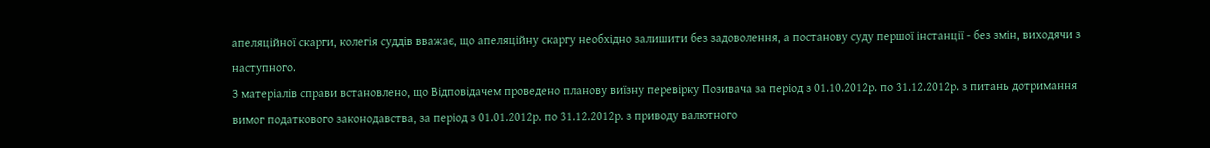апеляційної скарги, колегія суддів вважає, що апеляційну скаргу необхідно залишити без задоволення, а постанову суду першої інстанції - без змін, виходячи з наступного.
З матеріалів справи встановлено, що Відповідачем проведено планову виїзну перевірку Позивача за період з 01.10.2012р. по 31.12.2012р. з питань дотримання вимог податкового законодавства, за період з 01.01.2012р. по 31.12.2012р. з приводу валютного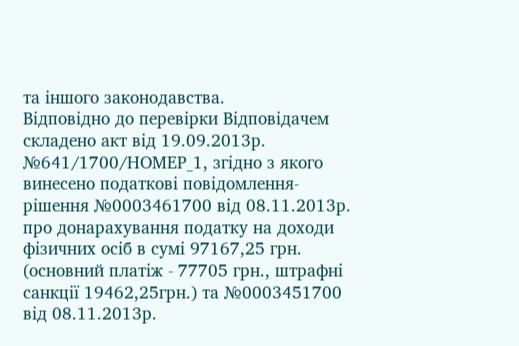та іншого законодавства.
Відповідно до перевірки Відповідачем складено акт від 19.09.2013р. №641/1700/НОМЕР_1, згідно з якого винесено податкові повідомлення-рішення №0003461700 від 08.11.2013р. про донарахування податку на доходи фізичних осіб в сумі 97167,25 грн. (основний платіж - 77705 грн., штрафні санкції 19462,25грн.) та №0003451700 від 08.11.2013р.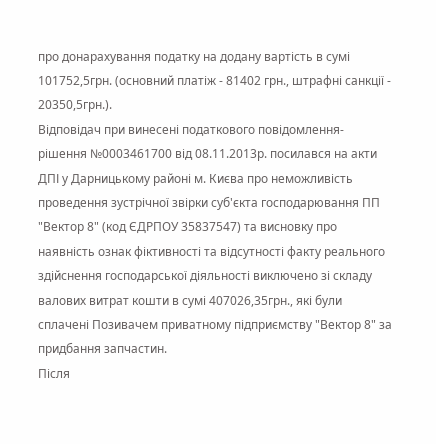про донарахування податку на додану вартість в сумі 101752,5грн. (основний платіж - 81402 грн., штрафні санкції - 20350,5грн.).
Відповідач при винесені податкового повідомлення-рішення №0003461700 від 08.11.2013р. посилався на акти ДПІ у Дарницькому районі м. Києва про неможливість проведення зустрічної звірки суб'єкта господарювання ПП "Вектор 8" (код ЄДРПОУ 35837547) та висновку про наявність ознак фіктивності та відсутності факту реального здійснення господарської діяльності виключено зі складу валових витрат кошти в сумі 407026,35грн., які були сплачені Позивачем приватному підприємству "Вектор 8" за придбання запчастин.
Після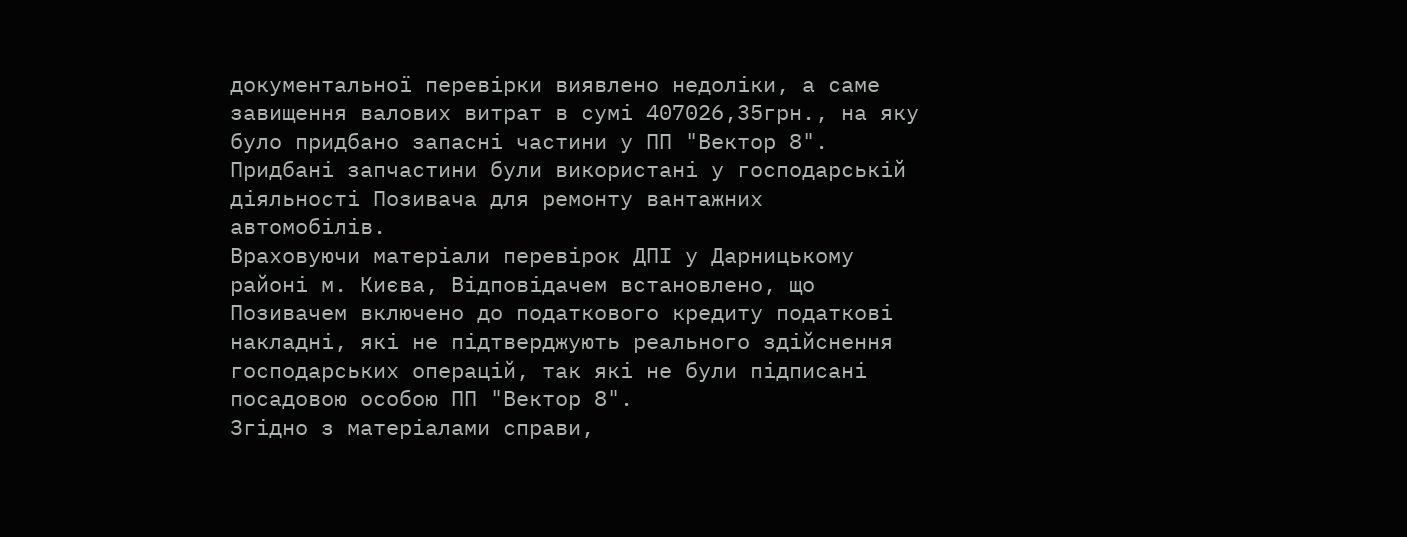документальної перевірки виявлено недоліки, а саме завищення валових витрат в сумі 407026,35грн., на яку було придбано запасні частини у ПП "Вектор 8". Придбані запчастини були використані у господарській діяльності Позивача для ремонту вантажних автомобілів.
Враховуючи матеріали перевірок ДПІ у Дарницькому районі м. Києва, Відповідачем встановлено, що Позивачем включено до податкового кредиту податкові накладні, які не підтверджують реального здійснення господарських операцій, так які не були підписані посадовою особою ПП "Вектор 8".
Згідно з матеріалами справи,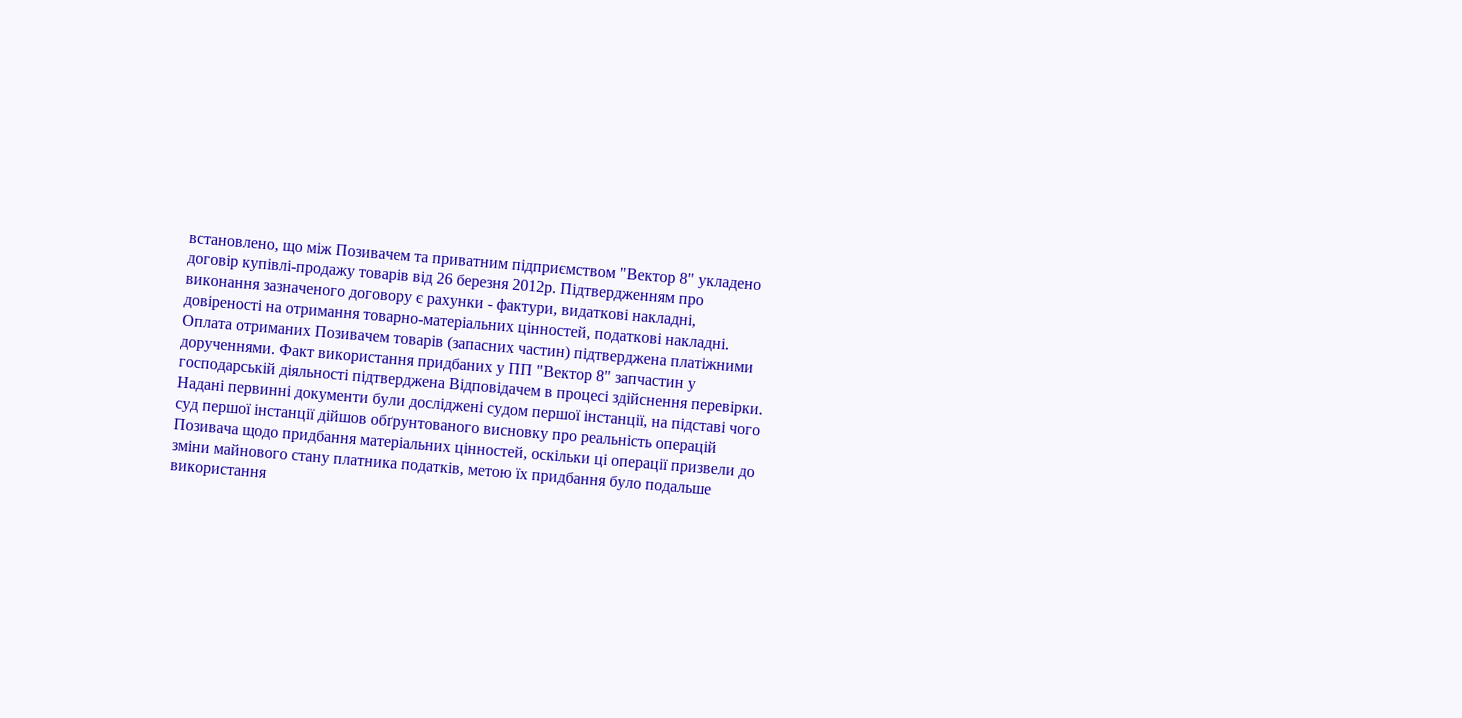встановлено, що між Позивачем та приватним підприємством "Вектор 8" укладено договір купівлі-продажу товарів від 26 березня 2012р. Підтвердженням про виконання зазначеного договору є рахунки - фактури, видаткові накладні, довіреності на отримання товарно-матеріальних цінностей, податкові накладні. Оплата отриманих Позивачем товарів (запасних частин) підтверджена платіжними дорученнями. Факт використання придбаних у ПП "Вектор 8" запчастин у господарській діяльності підтверджена Відповідачем в процесі здійснення перевірки.
Надані первинні документи були досліджені судом першої інстанції, на підставі чого суд першої інстанції дійшов обґрунтованого висновку про реальність операцій Позивача щодо придбання матеріальних цінностей, оскільки ці операції призвели до зміни майнового стану платника податків, метою їх придбання було подальше використання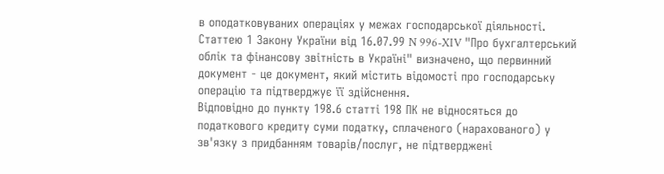в оподатковуваних операціях у межах господарської діяльності.
Статтею 1 Закону України від 16.07.99 N 996-XIV "Про бухгалтерський облік та фінансову звітність в Україні" визначено, що первинний документ - це документ, який містить відомості про господарську операцію та підтверджує її здійснення.
Відповідно до пункту 198.6 статті 198 ПК не відносяться до податкового кредиту суми податку, сплаченого (нарахованого) у зв'язку з придбанням товарів/послуг, не підтверджені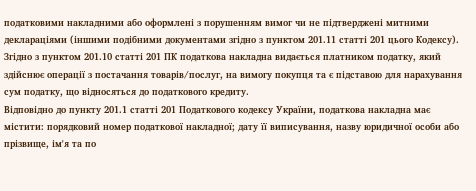податковими накладними або оформлені з порушенням вимог чи не підтверджені митними деклараціями (іншими подібними документами згідно з пунктом 201.11 статті 201 цього Кодексу).
Згідно з пунктом 201.10 статті 201 ПК податкова накладна видається платником податку, який здійснює операції з постачання товарів/послуг, на вимогу покупця та є підставою для нарахування сум податку, що відносяться до податкового кредиту.
Відповідно до пункту 201.1 статті 201 Податкового кодексу України, податкова накладна має містити: порядковий номер податкової накладної; дату її виписування, назву юридичної особи або прізвище, ім'я та по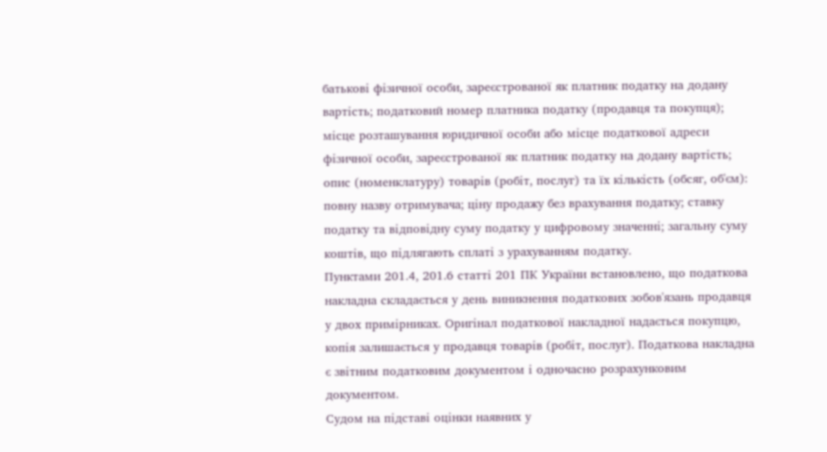батькові фізичної особи, зареєстрованої як платник податку на додану вартість; податковий номер платника податку (продавця та покупця); місце розташування юридичної особи або місце податкової адреси фізичної особи, зареєстрованої як платник податку на додану вартість; опис (номенклатуру) товарів (робіт, послуг) та їх кількість (обсяг, об'єм): повну назву отримувача; ціну продажу без врахування податку; ставку податку та відповідну суму податку у цифровому значенні; загальну суму коштів, що підлягають сплаті з урахуванням податку.
Пунктами 201.4, 201.6 статті 201 ПК України встановлено, що податкова накладна складається у день виникнення податкових зобов'язань продавця у двох примірниках. Оригінал податкової накладної надається покупцю, копія залишається у продавця товарів (робіт, послуг). Податкова накладна є звітним податковим документом і одночасно розрахунковим документом.
Судом на підставі оцінки наявних у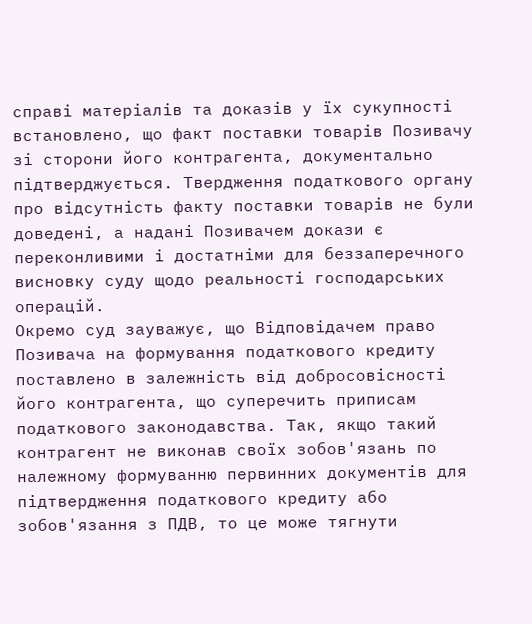справі матеріалів та доказів у їх сукупності встановлено, що факт поставки товарів Позивачу зі сторони його контрагента, документально підтверджується. Твердження податкового органу про відсутність факту поставки товарів не були доведені, а надані Позивачем докази є переконливими і достатніми для беззаперечного висновку суду щодо реальності господарських операцій.
Окремо суд зауважує, що Відповідачем право Позивача на формування податкового кредиту поставлено в залежність від добросовісності його контрагента, що суперечить приписам податкового законодавства. Так, якщо такий контрагент не виконав своїх зобов'язань по належному формуванню первинних документів для підтвердження податкового кредиту або зобов'язання з ПДВ, то це може тягнути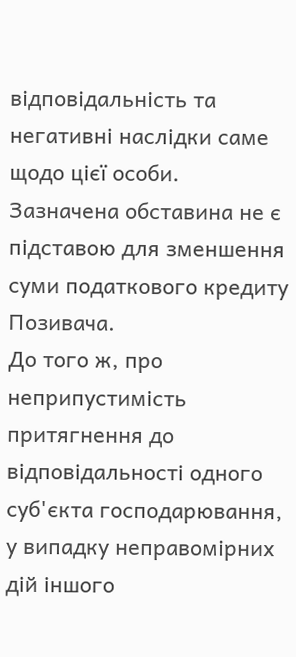відповідальність та негативні наслідки саме щодо цієї особи. Зазначена обставина не є підставою для зменшення суми податкового кредиту Позивача.
До того ж, про неприпустимість притягнення до відповідальності одного суб'єкта господарювання, у випадку неправомірних дій іншого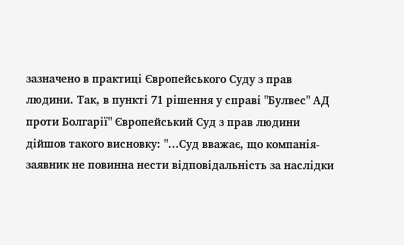зазначено в практиці Європейського Суду з прав людини. Так, в пункті 71 рішення у справі "Булвес" АД проти Болгарії" Європейський Суд з прав людини дійшов такого висновку: "…Суд вважає, що компанія-заявник не повинна нести відповідальність за наслідки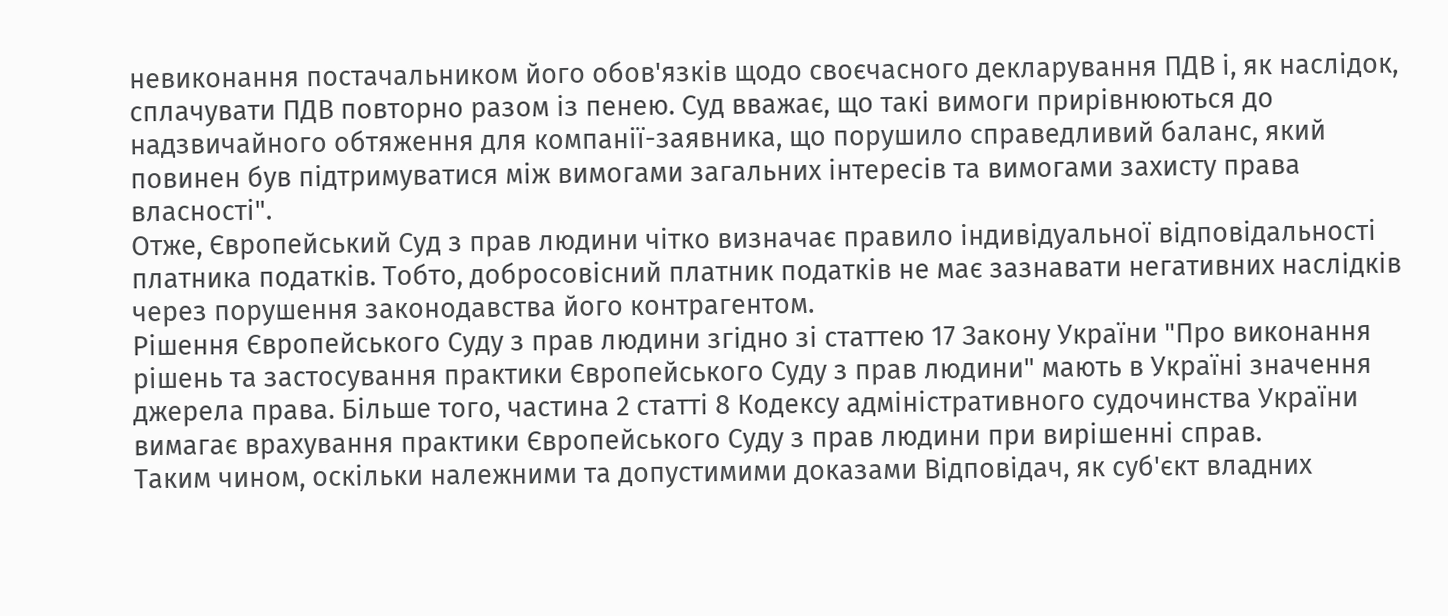невиконання постачальником його обов'язків щодо своєчасного декларування ПДВ і, як наслідок, сплачувати ПДВ повторно разом із пенею. Суд вважає, що такі вимоги прирівнюються до надзвичайного обтяження для компанії-заявника, що порушило справедливий баланс, який повинен був підтримуватися між вимогами загальних інтересів та вимогами захисту права власності".
Отже, Європейський Суд з прав людини чітко визначає правило індивідуальної відповідальності платника податків. Тобто, добросовісний платник податків не має зазнавати негативних наслідків через порушення законодавства його контрагентом.
Рішення Європейського Суду з прав людини згідно зі статтею 17 Закону України "Про виконання рішень та застосування практики Європейського Суду з прав людини" мають в Україні значення джерела права. Більше того, частина 2 статті 8 Кодексу адміністративного судочинства України вимагає врахування практики Європейського Суду з прав людини при вирішенні справ.
Таким чином, оскільки належними та допустимими доказами Відповідач, як суб'єкт владних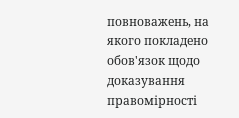повноважень, на якого покладено обов'язок щодо доказування правомірності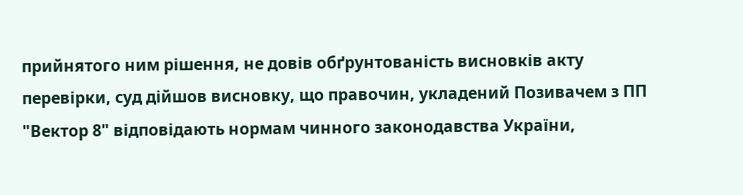прийнятого ним рішення, не довів обґрунтованість висновків акту перевірки, суд дійшов висновку, що правочин, укладений Позивачем з ПП "Вектор 8" відповідають нормам чинного законодавства України,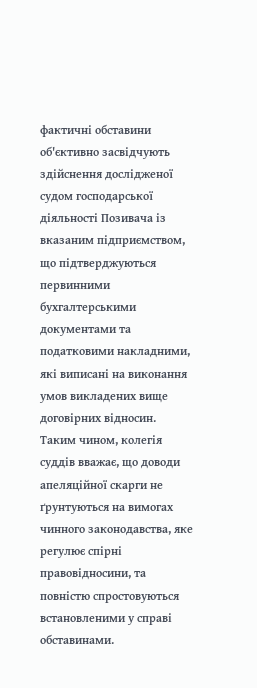фактичні обставини об'єктивно засвідчують здійснення дослідженої судом господарської діяльності Позивача із вказаним підприємством, що підтверджуються первинними бухгалтерськими документами та податковими накладними, які виписані на виконання умов викладених вище договірних відносин.
Таким чином, колегія суддів вважає, що доводи апеляційної скарги не ґрунтуються на вимогах чинного законодавства, яке регулює спірні правовідносини, та повністю спростовуються встановленими у справі обставинами.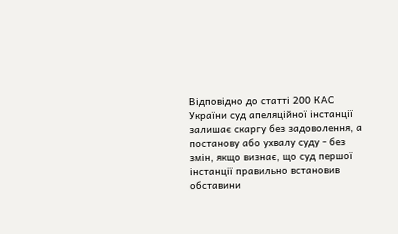Відповідно до статті 200 КАС України суд апеляційної інстанції залишає скаргу без задоволення, а постанову або ухвалу суду - без змін, якщо визнає, що суд першої інстанції правильно встановив обставини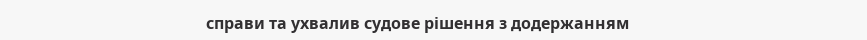справи та ухвалив судове рішення з додержанням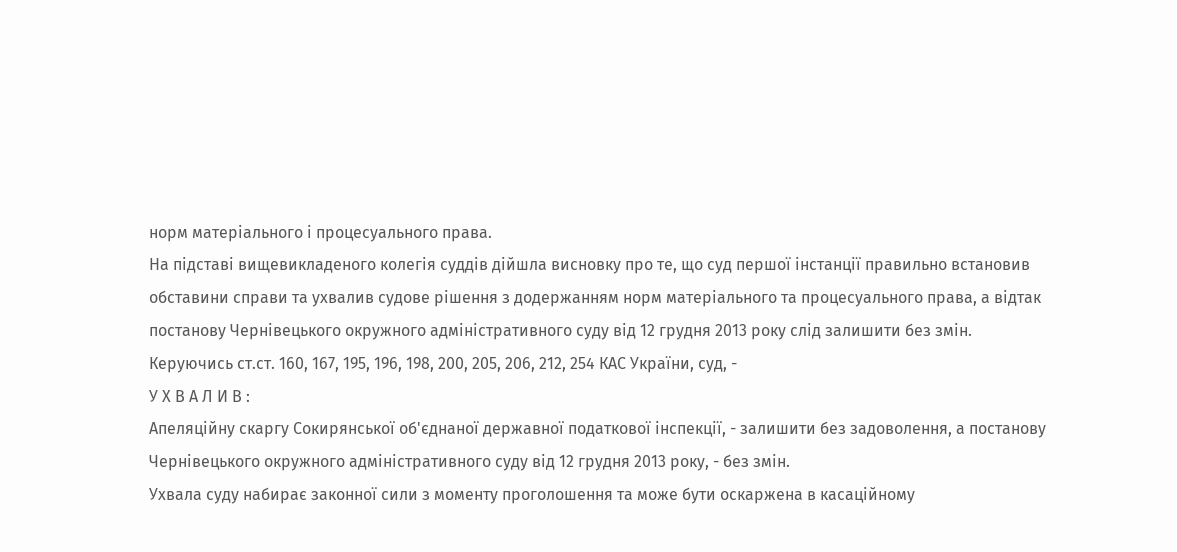норм матеріального і процесуального права.
На підставі вищевикладеного колегія суддів дійшла висновку про те, що суд першої інстанції правильно встановив обставини справи та ухвалив судове рішення з додержанням норм матеріального та процесуального права, а відтак постанову Чернівецького окружного адміністративного суду від 12 грудня 2013 року слід залишити без змін.
Керуючись ст.ст. 160, 167, 195, 196, 198, 200, 205, 206, 212, 254 КАС України, суд, -
У Х В А Л И В :
Апеляційну скаргу Сокирянської об'єднаної державної податкової інспекції, - залишити без задоволення, а постанову Чернівецького окружного адміністративного суду від 12 грудня 2013 року, - без змін.
Ухвала суду набирає законної сили з моменту проголошення та може бути оскаржена в касаційному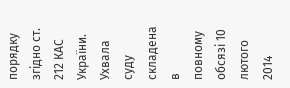порядку згідно ст. 212 КАС України.
Ухвала суду складена в повному обсязі 10 лютого 2014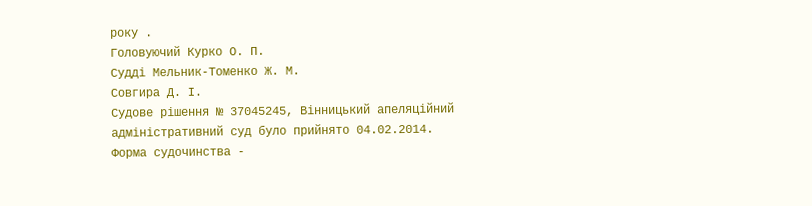року .
Головуючий Курко О. П.
Судді Мельник-Томенко Ж. М.
Совгира Д. І.
Судове рішення № 37045245, Вінницький апеляційний адміністративний суд було прийнято 04.02.2014. Форма судочинства -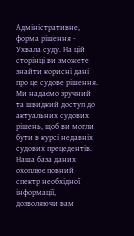Адміністративне, форма рішення - Ухвала суду. На цій сторінці ви зможете знайти корисні дані про це судове рішення. Ми надаємо зручний та швидкий доступ до актуальних судових рішень, щоб ви могли бути в курсі недавніх судових прецедентів. Наша база даних охоплює повний спектр необхідної інформації, дозволяючи вам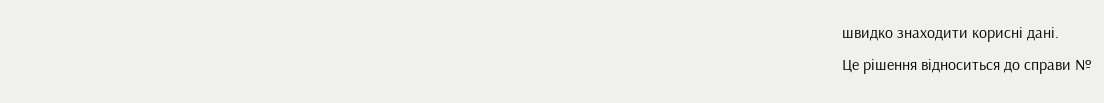швидко знаходити корисні дані.
Це рішення відноситься до справи №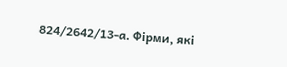824/2642/13-а. Фірми, які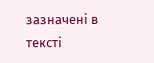зазначені в тексті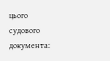цього судового документа: